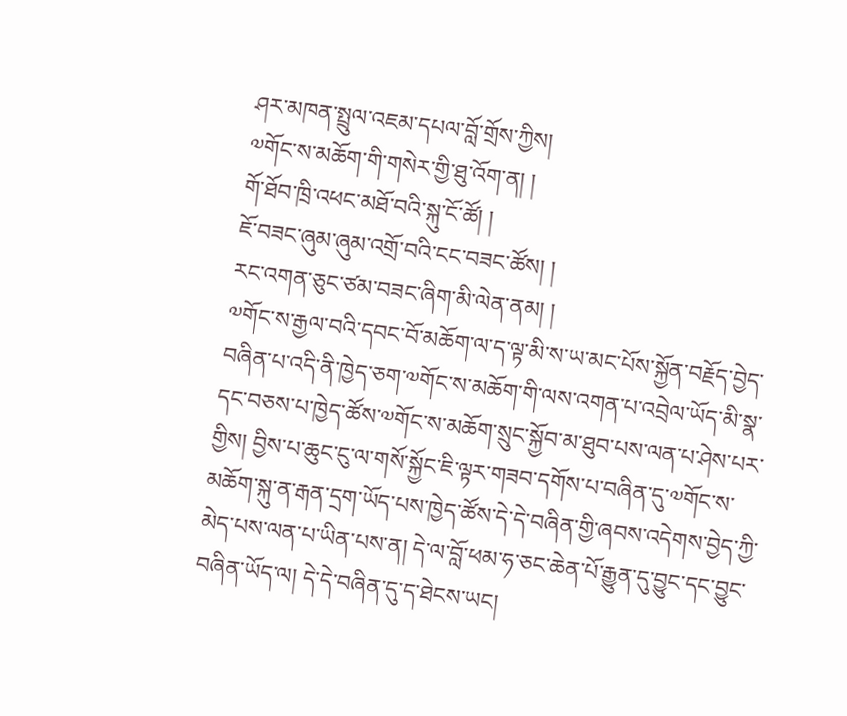ཤར་མཁན་སྤྲུལ་འཇམ་དཔལ་བློ་གྲོས་ཀྱིས།
༧གོང་ས་མཆོག་གི་གསེར་གྱི་ཐུ་འོག་ན། །
གོ་ཐོབ་ཁྲི་འཕང་མཐོ་བའི་སྐུ་ངོ་ཚོ། །
ཇོ་བཟང་ཞུམ་ཞུམ་འགྲོ་བའི་ངང་བཟང་ཚོས། །
རང་འགན་ཅུང་ཙམ་བཟང་ཞིག་མི་ལེན་ནམ། །
༧གོང་ས་རྒྱལ་བའི་དབང་བོ་མཆོག་ལ་ད་ལྟ་མི་ས་ཡ་མང་པོས་སྐྱོན་བརྗོད་བྱེད་བཞིན་པ་འདི་ནི་ཁྱེད་ཅག་༧གོང་ས་མཆོག་གི་ལས་འགན་པ་འབྲེལ་ཡོད་མི་སྣ་དང་བཅས་པ་ཁྱེད་ཚོས་༧གོང་ས་མཆོག་སྲུང་སྐྱོབ་མ་ཐུབ་པས་ལན་པ་ཤེས་པཪ་གྱིས། བྱིས་པ་ཆུང་ངུ་ལ་གསོ་སྐྱོང་ཇི་ལྟར་གཟབ་དགོས་པ་བཞིན་དུ་༧གོང་ས་མཆོག་སྐུ་ན་རྒན་དྲག་ཡོད་པས་ཁྱེད་ཚོས་དེ་དེ་བཞིན་གྱི་ཞབས་འདེགས་བྱེད་ཀྱི་མེད་པས་ལན་པ་ཡིན་པས་ན། དེ་ལ་བློ་ཕམ་ཧ་ཅང་ཆེན་པོ་རྒྱུན་དུ་བྱུང་དང་བྱུང་བཞིན་ཡོད་ལ། དེ་དེ་བཞིན་དུ་ད་ཐེངས་ཡང།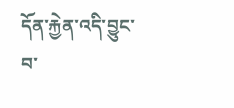དོན་རྐྱེན་འདི་བྱུང་བ་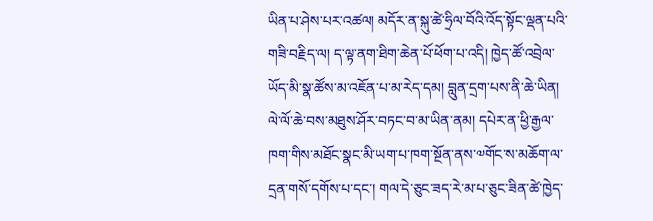ཡིན་པ་ཤེས་པར་འཚལ། མདོར་ན་སྐུ་ཚེ་ཧྲིལ་བོའི་འོད་སྟོང་ལྡན་པའི་གཟི་བརྗིད་ལ། ད་ལྟ་ནག་ཐིག་ཆེན་པོ་ཕོག་པ་འདི། ཁྱེད་ཚོ་འབྲེལ་ཡོད་མི་སྣ་ཚོས་མ་འཇོན་པ་མ་རེད་དམ། བླུན་དྲག་པས་ནི་ཆེ་ཡིན། ལེ་ལོ་ཆེ་བས་མཐུས་ཤོར་བཏང་བ་མ་ཡིན་ནམ། དཔེར་ན་ཕྱི་རྒྱལ་ཁག་གིས་མཐོང་སྣང་མི་ཡག་པ་ཁག་སྔོན་ནས་༧གོང་ས་མཆོག་ལ་དྲན་གསོ་དགོས་པ་དང་། གལ་དེ་ཅུང་ཟད་རེ་མ་པ་ཅུང་ཟིན་ཚེ་ཁྱེད་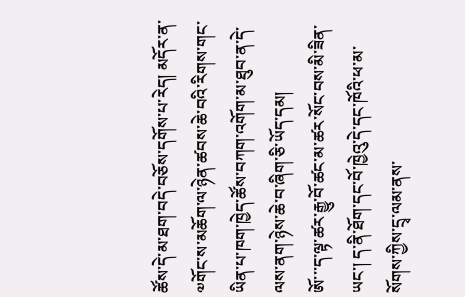ཚོས་དེ་མ་ཐག་བདེ་བཅོས་དགོས་པ་རེད། མདོར་ན་༧གོང་ས་མཆོག་ལ་ཉེན་ཚབས་ཆེ་བའི་རིགས་གང་ཡིན་པ་ཁག་ཁྱེད་ཚོས་བཀག་འགོག་མ་ཐུབ་ན་དེ་ལས་ནག་ཉེས་ཆེ་བ་ཞིག་ཅི་ཡོད་དམ།
ཨོ་་་ད་ལྟ་ཚར་རྒྱུ་བོ་ཚང་མ་ཚར་སོང་བས་མི་ཟིན་ཡང་། ད་ནི་ཐོག་དང་བོ་ཁྱེའུ་དེ་དང་ཁོའི་ཕ་མ་སོགས་ཀྱིས་དྲྭ་ལམ་ནས་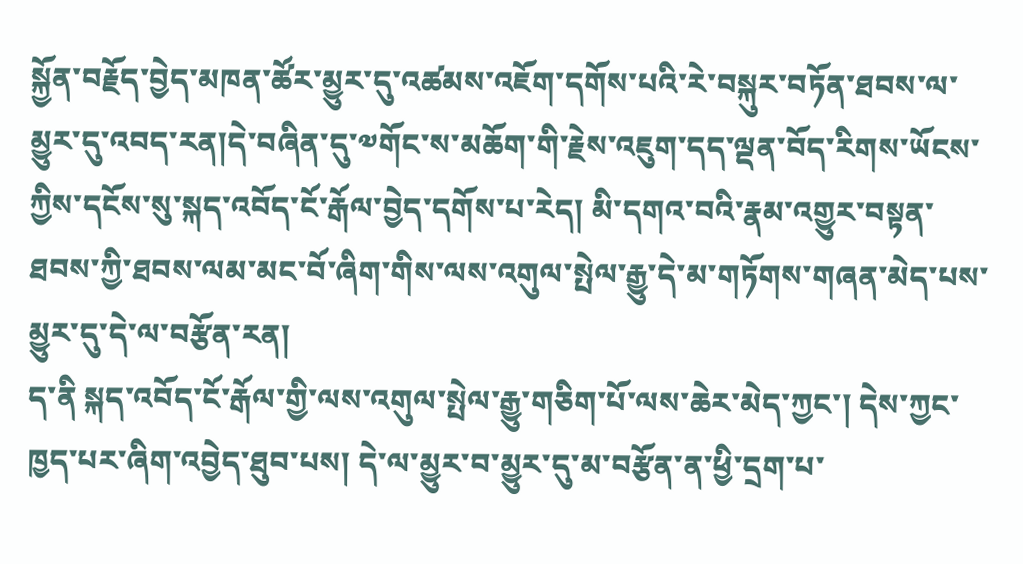སྐྱོན་བརྗོད་བྱེད་མཁན་ཚོར་མྱུར་དུ་འཚམས་འཇོག་དགོས་པའི་རེ་བསྐུར་བཏོན་ཐབས་ལ་མྱུར་དུ་འབད་རན།དེ་བཞིན་དུ་༧གོང་ས་མཆོག་གི་རྗེས་འཇུག་དད་ལྡན་བོད་རིགས་ཡོངས་ཀྱིས་དངོས་སུ་སྐད་འབོད་ངོ་རྒོལ་བྱེད་དགོས་པ་རེད། མི་དགའ་བའི་རྣམ་འགྱུར་བསྟན་ཐབས་ཀྱི་ཐབས་ལམ་མང་བོ་ཞིག་གིས་ལས་འགུལ་སྤེལ་རྒྱུ་དེ་མ་གཏོགས་གཞན་མེད་པས་མྱུར་དུ་དེ་ལ་བརྩོན་རན།
ད་ནི སྐད་འབོད་ངོ་རྒོལ་གྱི་ལས་འགུལ་སྤེལ་རྒྱུ་གཅིག་པོ་ལས་ཆེར་མེད་ཀྱང་། དེས་ཀྱང་ཁྱད་པར་ཞིག་འབྱེད་ཐུབ་པས། དེ་ལ་མྱུར་བ་མྱུར་དུ་མ་བརྩོན་ན་ཕྱི་དྲག་པ་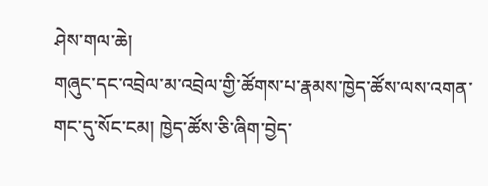ཤེས་གལ་ཆེ།
གཞུང་དང་འབྲེལ་མ་འབྲེལ་གྱི་ཚོགས་པ་རྣམས་ཁྱེད་ཚོས་ལས་འགན་གང་དུ་སོང་ངམ། ཁྱེད་ཚོས་ཅི་ཞིག་བྱེད་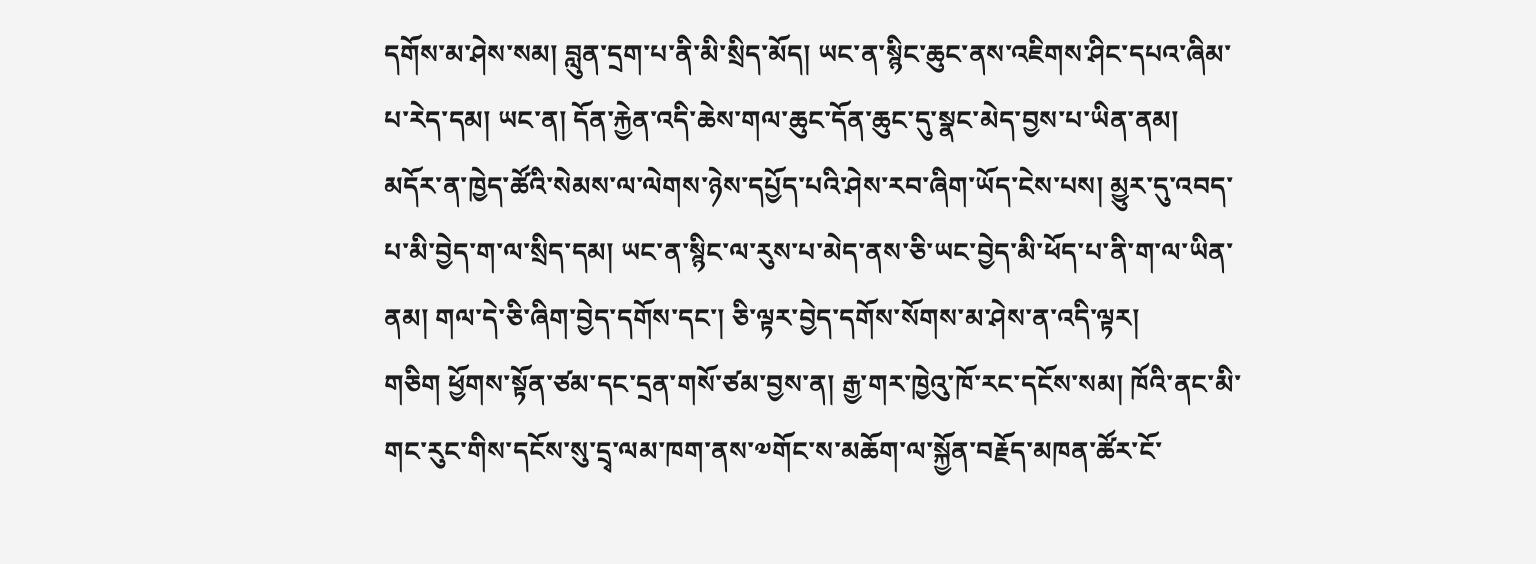དགོས་མ་ཤེས་སམ། བླུན་དྲག་པ་ནི་མི་སྲིད་མོད། ཡང་ན་སྙིང་ཆུང་ནས་འཇིགས་ཤིང་དཔའ་ཞིམ་པ་རེད་དམ། ཡང་ན། དོན་རྐྱེན་འདི་ཆེས་གལ་ཆུང་དོན་ཆུང་དུ་སྣང་མེད་བྱས་པ་ཡིན་ནམ།
མདོར་ན་ཁྱེད་ཚོའི་སེམས་ལ་ལེགས་ཉེས་དཔྱོད་པའི་ཤེས་རབ་ཞིག་ཡོད་ངེས་པས། མྱུར་དུ་འབད་པ་མི་བྱེད་ག་ལ་སྲིད་དམ། ཡང་ན་སྙིང་ལ་རུས་པ་མེད་ནས་ཅི་ཡང་བྱེད་མི་ཕོད་པ་ནི་ག་ལ་ཡིན་ནམ། གལ་དེ་ཅི་ཞིག་བྱེད་དགོས་དང་། ཅི་ལྟར་བྱེད་དགོས་སོགས་མ་ཤེས་ན་འདི་ལྟར།
གཅིག ཕྱོགས་སྟོན་ཙམ་དང་དྲན་གསོ་ཙམ་བྱས་ན། རྒྱ་གར་ཁྱེའུ་ཁོ་རང་དངོས་སམ། ཁོའི་ནང་མི་གང་རུང་གིས་དངོས་སུ་དྲྭ་ལམ་ཁག་ནས་༧གོང་ས་མཆོག་ལ་སྐྱོན་བརྗོད་མཁན་ཚོར་ངོ་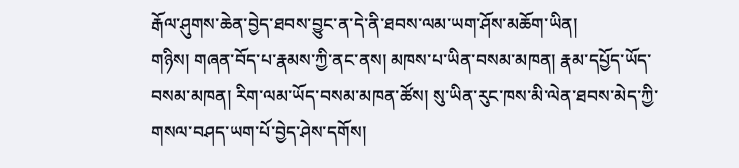རྒོལ་ཤུགས་ཆེན་བྱེད་ཐབས་བྱུང་ན་དེ་ནི་ཐབས་ལམ་ཡག་ཤོས་མཆོག་ཡིན།
གཉིས། གཞན་བོད་པ་རྣམས་ཀྱི་ནང་ནས། མཁས་པ་ཡིན་བསམ་མཁན། རྣམ་དཔྱོད་ཡོད་བསམ་མཁན། རིག་ལམ་ཡོད་བསམ་མཁན་ཚོས། སུ་ཡིན་རུང་ཁས་མི་ལེན་ཐབས་མེད་ཀྱི་གསལ་བཤད་ཡག་པོ་བྱེད་ཤེས་དགོས།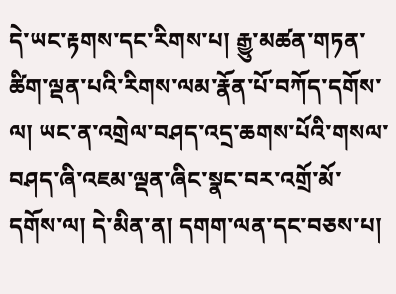དེ་ཡང་རྟགས་དང་རིགས་པ། རྒྱུ་མཚན་གཏན་ཚིག་ལྡན་པའི་རིགས་ལམ་རྣོན་པོ་བཀོད་དགོས་ལ། ཡང་ན་འགྲེལ་བཤད་འདྲ་ཆགས་པོའི་གསལ་བཤད་ཞི་འཇམ་ལྡན་ཞིང་སྣང་བར་འགྲོ་མོ་དགོས་ལ། དེ་མིན་ན། དགག་ལན་དང་བཅས་པ།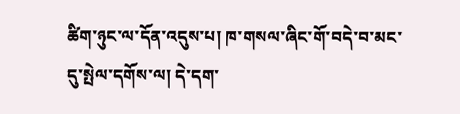ཚིག་ཉུང་ལ་དོན་འདུས་པ། ཁ་གསལ་ཞིང་གོ་བདེ་བ་མང་དུ་སྤེལ་དགོས་ལ། དེ་དག་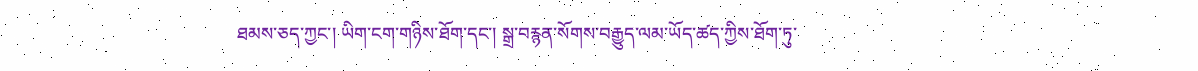ཐམས་ཅད་ཀྱང་། ཡིག་ངག་གཉིས་ཐོག་དང་། སྒྲ་བརྙན་སོགས་བརྒྱུད་ལམ་ཡོད་ཚད་ཀྱིས་ཐོག་ཏུ་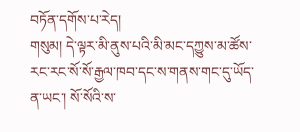བཏོན་དགོས་པ་རེད།
གསུམ། དེ་ལྟར་མི་ནུས་པའི་མི་མང་དཀྱུས་མ་ཚོས་རང་རང་སོ་སོ་རྒྱལ་ཁབ་དང་ས་གནས་གང་དུ་ཡོད་ན་ཡང་། སོ་སོའི་ས་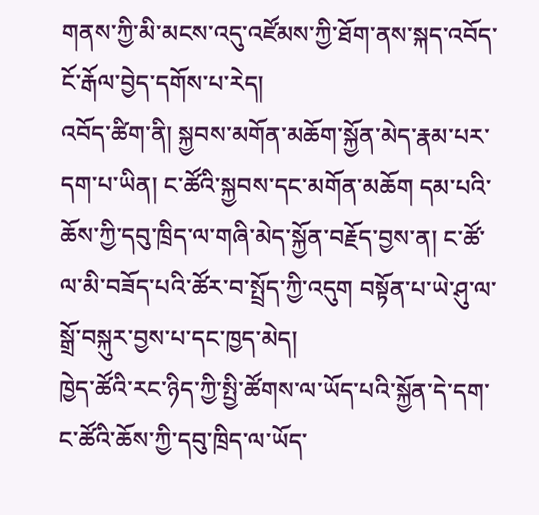གནས་ཀྱི་མི་མངས་འདུ་འཛོམས་ཀྱི་ཐོག་ནས་སྐད་འབོད་ངོ་རྒོལ་བྱེད་དགོས་པ་རེད།
འབོད་ཚིག་ནི། སྐྱབས་མགོན་མཆོག་སྐྱོན་མེད་རྣམ་པར་དག་པ་ཡིན། ང་ཚོའི་སྐྱབས་དང་མགོན་མཆོག དམ་པའི་ཆོས་ཀྱི་དབུ་ཁྲིད་ལ་གཞི་མེད་སྐྱོན་བརྗོད་བྱས་ན། ང་ཚོ་ལ་མི་བཟོད་པའི་ཚོར་བ་སྤྲོད་ཀྱི་འདུག བསྟོན་པ་ཡེ་ཤུ་ལ་སྒྲོ་བསྐུར་བྱས་པ་དང་ཁྱད་མེད།
ཁྱེད་ཚོའི་རང་ཉིད་ཀྱི་སྤྱི་ཚོགས་ལ་ཡོད་པའི་སྐྱོན་དེ་དག་ང་ཚོའི་ཆོས་ཀྱི་དབུ་ཁྲིད་ལ་ཡོད་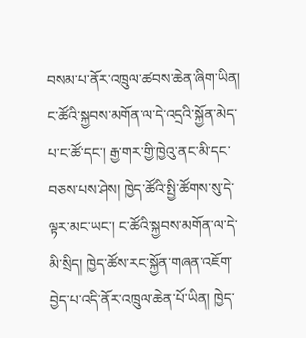བསམ་པ་ནོར་འཁྲུལ་ཚབས་ཆེན་ཞིག་ཡིན། ང་ཚོའི་སྐྱབས་མགོན་ལ་དེ་འདྲའི་སྐྱོན་མེད་པ་ང་ཚོ་དང་། རྒྱ་གར་གྱི་ཁྱེའུ་ནང་མི་དང་བཅས་པས་ཤེས། ཁྱེད་ཚོའི་སྤྱི་ཚོགས་སུ་དེ་ལྟར་མང་ཡང་། ང་ཚོའི་སྐྱབས་མགོན་ལ་དེ་མི་སྲིད། ཁྱེད་ཚོས་རང་སྐྱོན་གཞན་འཇོག་བྱེད་པ་འདི་ནོར་འཁྲུལ་ཆེན་པོ་ཡིན། ཁྱེད་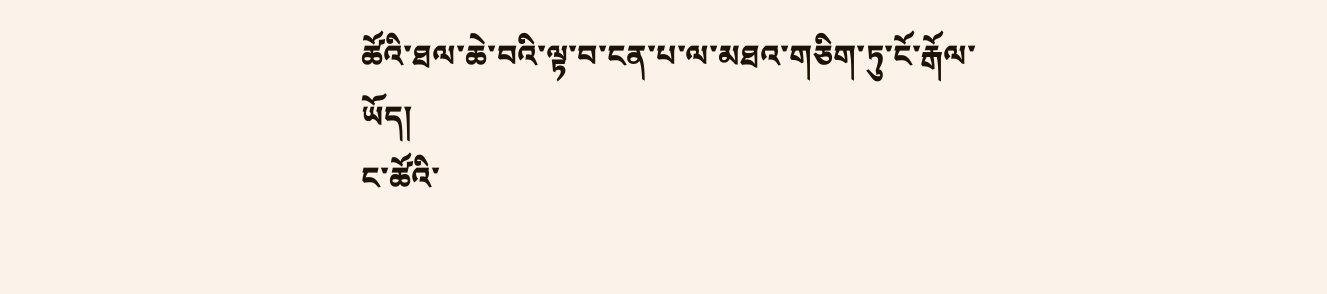ཚོའི་ཐལ་ཆེ་བའི་ལྟ་བ་ངན་པ་ལ་མཐའ་གཅིག་ཏུ་ངོ་རྒོལ་ཡོད།
ང་ཚོའི་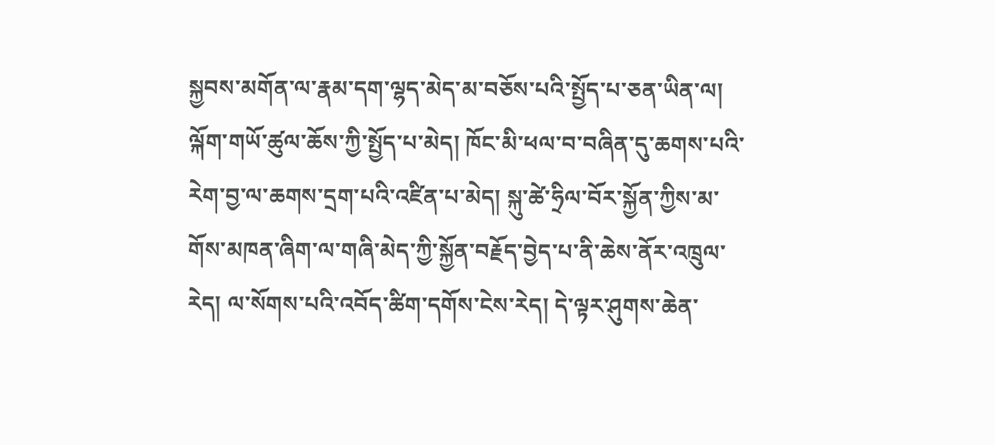སྐྱབས་མགོན་ལ་རྣམ་དག་ལྷད་མེད་མ་བཅོས་པའི་སྤྱོད་པ་ཅན་ཡིན་ལ། ལྐོག་གཡོ་ཚུལ་ཆོས་ཀྱི་སྤྱོད་པ་མེད། ཁོང་མི་ཕལ་བ་བཞིན་དུ་ཆགས་པའི་རེག་བྱ་ལ་ཆགས་དྲག་པའི་འཛིན་པ་མེད། སྐུ་ཚེ་ཧྲིལ་བོར་སྐྱོན་ཀྱིས་མ་གོས་མཁན་ཞིག་ལ་གཞི་མེད་ཀྱི་སྐྱོན་བརྗོད་བྱེད་པ་ནི་ཆེས་ནོར་འཁྲུལ་རེད། ལ་སོགས་པའི་འབོད་ཚིག་དགོས་ངེས་རེད། དེ་ལྟར་ཤུགས་ཆེན་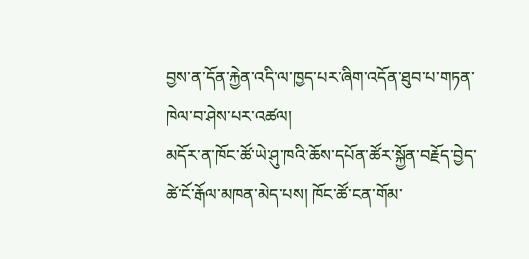བྱས་ན་དོན་རྐྱེན་འདི་ལ་ཁྱད་པར་ཞིག་འདོན་ཐུབ་པ་གཏན་ཁེལ་བ་ཤེས་པར་འཚལ།
མདོར་ན་ཁོང་ཚོ་ཡེ་ཤུ་ཁའི་ཆོས་དཔོན་ཚོར་སྐྱོན་བརྗོད་བྱེད་ཚེ་ངོ་རྒོལ་མཁན་མེད་པས། ཁོང་ཚོ་ངན་གོམ་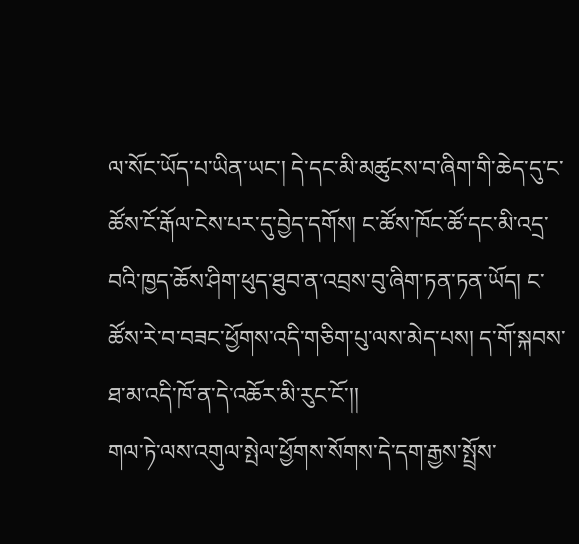ལ་སོང་ཡོད་པ་ཡིན་ཡང་། དེ་དང་མི་མཚུངས་བ་ཞིག་གི་ཆེད་དུ་ང་ཚོས་ངོ་རྒོལ་ངེས་པར་དུ་བྱེད་དགོས། ང་ཚོས་ཁོང་ཚོ་དང་མི་འདྲ་བའི་ཁྱད་ཆོས་ཤིག་ཕུད་ཐུབ་ན་འབྲས་བུ་ཞིག་ཏན་ཏན་ཡོད། ང་ཚོས་རེ་བ་བཟང་ཕྱོགས་འདི་གཅིག་པུ་ལས་མེད་པས། ད་གོ་སྐབས་ཐ་མ་འདི་ཁོ་ན་དེ་འཆོར་མི་རུང་ངོ་།།
གལ་ཏེ་ལས་འགུལ་སྤེལ་ཕྱོགས་སོགས་དེ་དག་རྒྱས་སྤྲོས་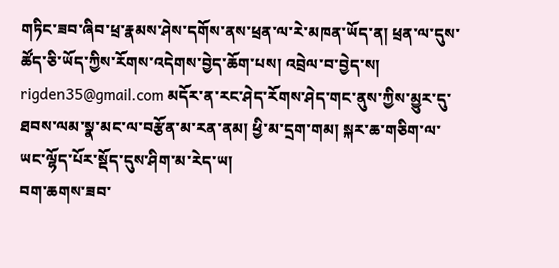གཏིང་ཟབ་ཞིབ་ཕྲ་རྣམས་ཤེས་དགོས་ནས་ཕྲན་ལ་རེ་མཁན་ཡོད་ན། ཕྲན་ལ་དུས་ཚོད་ཅི་ཡོད་ཀྱིས་རོགས་འདེགས་བྱེད་ཆོག་པས། འབྲེལ་བ་བྱེད་ས། rigden35@gmail.com མདོར་ན་རང་ཤེད་རོགས་ཤེད་གང་ནུས་ཀྱིས་མྱུར་དུ་ཐབས་ལམ་སྣ་མང་ལ་བརྩོན་མ་རན་ནམ། ཕྱི་མ་དྲག་གམ། སྐར་ཆ་གཅིག་ལ་ཡང་ལྷོད་པོར་སྡོད་དུས་ཤིག་མ་རེད་ཡ།
བག་ཆགས་ཟབ་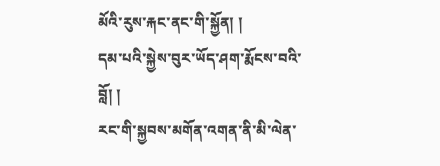མོའི་རུས་རྐང་ནང་གི་སྐྱོན། །
དམ་པའི་སྐྱེས་བུར་ཡོད་ཤག་རྨོངས་བའི་བློ། །
རང་གི་སྐྱབས་མགོན་འགན་ནི་མི་ལེན་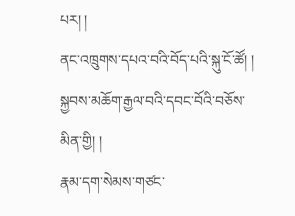པར། །
ནང་འཁྲུགས་དཔའ་བའི་བོད་པའི་སྐུ་ངོ་ཚོ། །
སྐྱབས་མཆོག་རྒྱལ་བའི་དབང་བོའི་བཅོས་མིན་གྱི། །
རྣམ་དག་སེམས་གཙང་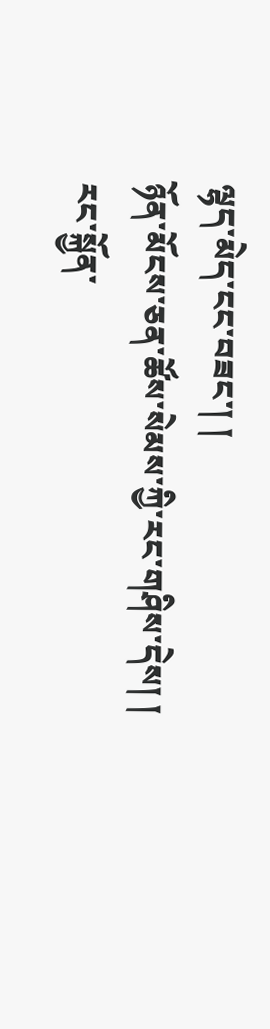ལྷད་མེད་ངང་བཟང་། །
ཉོན་མོངས་ཅན་ཚོས་སེམས་ཀྱི་རང་གཤིས་དེས། །
རང་སྐྱོན་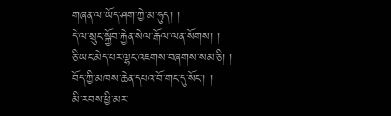གཞན་ལ་ཡོད་ཤག་ཀྱེ་མ་ཧུད། །
དེ་ལ་སྲུང་སྐྱོབ་རྐྱེན་སེལ་རྒོལ་ལན་སོགས། །
ཅི་ཡང་མེད་པར་ལྷང་འཇགས་བཞགས་སམ་ཅི། །
བོད་ཀྱི་མཁས་ཆེན་དཔའ་བོ་གང་དུ་སོང་། །
མི་རབས་ཕྱི་མར་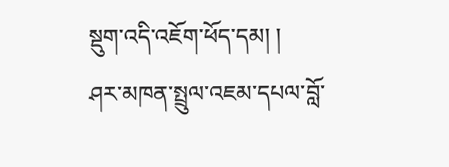སྡུག་འདི་འཇོག་ཕོད་དམ། །
ཤར་མཁན་སྤྲུལ་འཇམ་དཔལ་བློ་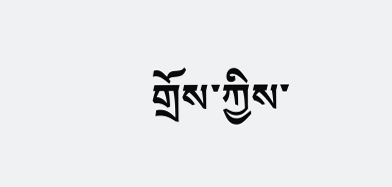གྲོས་ཀྱིས་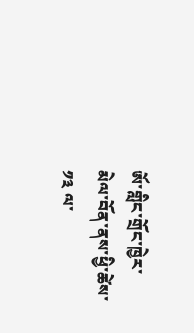ཨོ་གླིང་གྲོང་ཁྱེར་མེལ་བོན་ནས་ཕྱི་ཚེས་༡༣ ལ་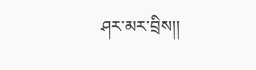ཤར་མར་བྲིས།།